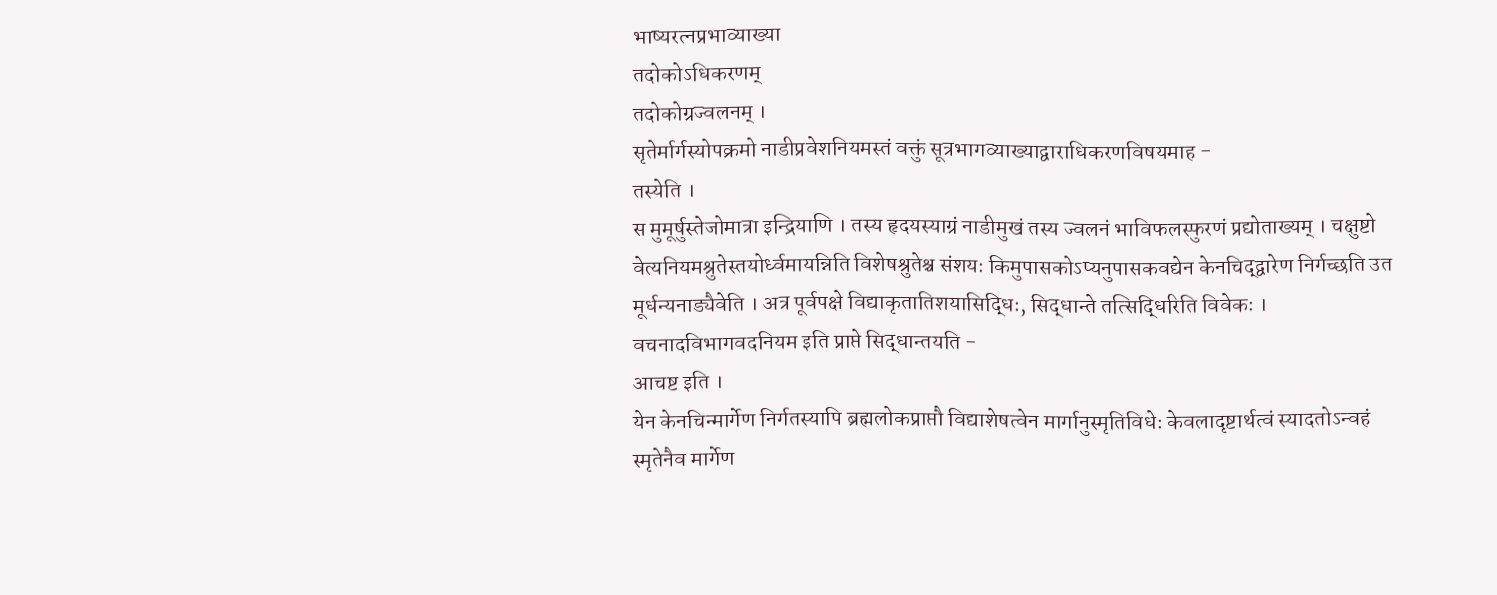भाष्यरत्नप्रभाव्याख्या
तदोकोऽधिकरणम्
तदोकोग्रज्वलनम् ।
सृतेर्मार्गस्योपक्रमो नाडीप्रवेशनियमस्तं वक्तुं सूत्रभागव्याख्याद्वाराधिकरणविषयमाह -
तस्येति ।
स मुमूर्षुस्तेजोमात्रा इन्द्रियाणि । तस्य हृदयस्याग्रं नाडीमुखं तस्य ज्वलनं भाविफलस्फुरणं प्रद्योताख्यम् । चक्षुष्टो वेत्यनियमश्रुतेस्तयोर्ध्वमायन्निति विशेषश्रुतेश्च संशयः किमुपासकोऽप्यनुपासकवद्येन केनचिद्द्वारेण निर्गच्छति उत मूर्धन्यनाड्यैवेति । अत्र पूर्वपक्षे विद्याकृतातिशयासिद्धिः, सिद्धान्ते तत्सिद्धिरिति विवेकः ।
वचनादविभागवदनियम इति प्राप्ते सिद्धान्तयति -
आचष्ट इति ।
येन केनचिन्मार्गेण निर्गतस्यापि ब्रह्मलोकप्राप्तौ विद्याशेषत्वेन मार्गानुस्मृतिविधेः केवलादृष्टार्थत्वं स्यादतोऽन्वहं स्मृतेनैव मार्गेण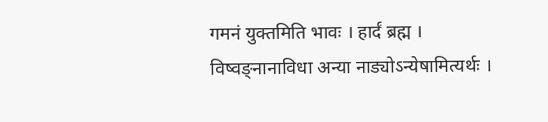गमनं युक्तमिति भावः । हार्दं ब्रह्म । विष्वङ्नानाविधा अन्या नाड्योऽन्येषामित्यर्थः ।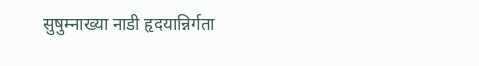सुषुम्नाख्या नाडी हृदयान्निर्गता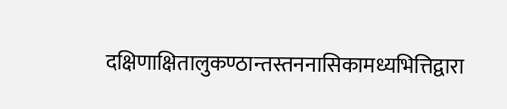दक्षिणाक्षितालुकण्ठान्तस्तननासिकामध्यभित्तिद्वारा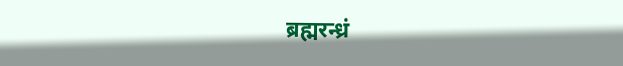ब्रह्मरन्ध्रं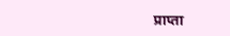प्राप्ता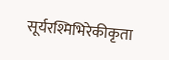सूर्यरश्मिभिरेकीकृता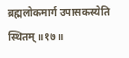ब्रह्मलोकमार्ग उपासकस्येति स्थितम् ॥१७॥